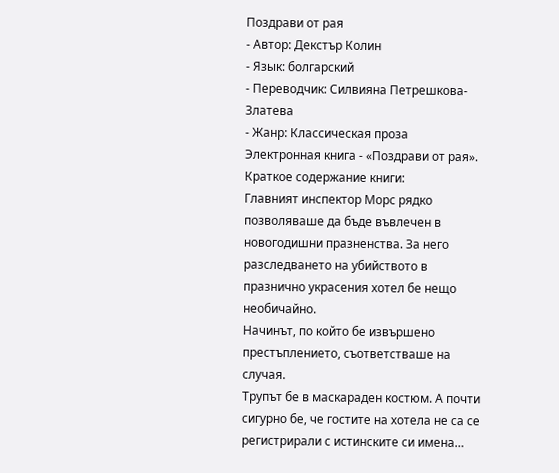Поздрави от рая
- Автор: Декстър Колин
- Язык: болгарский
- Переводчик: Силвияна Петрешкова-Златева
- Жанр: Классическая проза
Электронная книга - «Поздрави от рая». Краткое содержание книги:
Главният инспектор Морс рядко позволяваше да бъде въвлечен в новогодишни празненства. За него разследването на убийството в празнично украсения хотел бе нещо необичайно.
Начинът, по който бе извършено престъплението, съответстваше на случая.
Трупът бе в маскараден костюм. А почти сигурно бе, че гостите на хотела не са се регистрирали с истинските си имена…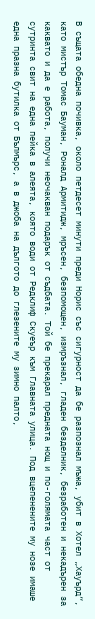В същата обедна почивка, около петдесет минути преди Норис със сигурност да бе разпознал мъжа, убит в Хотел „Хауърд“, като мистър Томас Бауман, Роналд Армитидж, мръсен, безпомощен, измръзнал, гладен безделник, безработен и некадърен за каквато и да е работа, получи неочакван подарък от съдбата. Той бе прекарал предната нощ и по-голямата част от сутринта свит на една пейка в алеята, която води от Редклиф Скуеър към Главната улица. Под вцепенените му нозе имаше една празна бутилка от Бълмърс, а в джоба на дългото до глезените му зимно палто,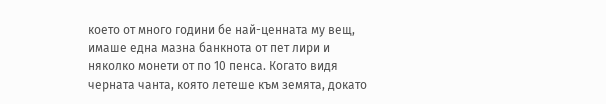което от много години бе най-ценната му вещ, имаше една мазна банкнота от пет лири и няколко монети от по 10 пенса. Когато видя черната чанта, която летеше към земята, докато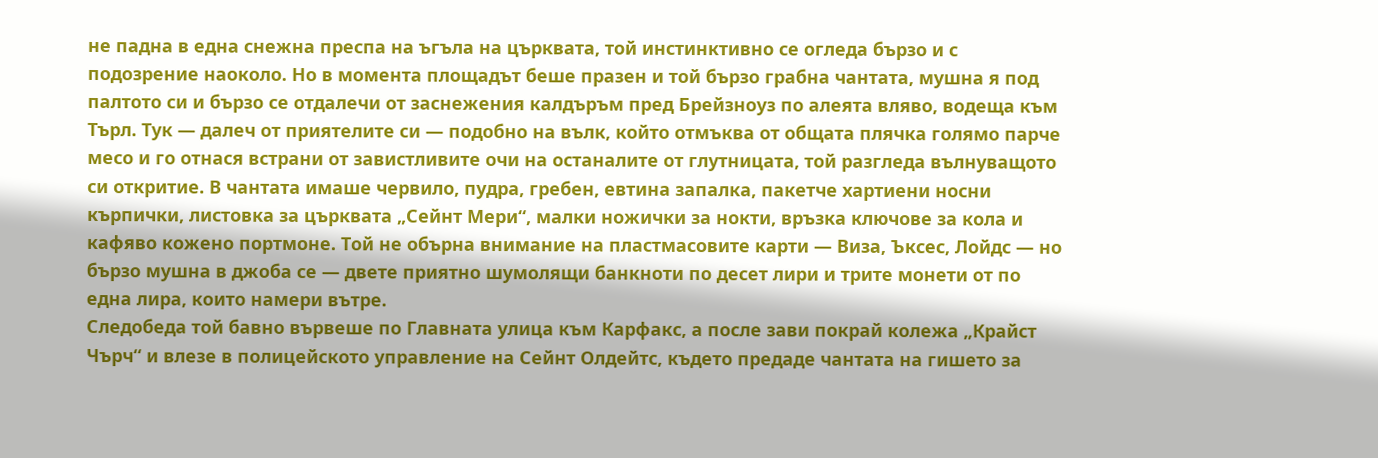не падна в една снежна преспа на ъгъла на църквата, той инстинктивно се огледа бързо и с подозрение наоколо. Но в момента площадът беше празен и той бързо грабна чантата, мушна я под палтото си и бързо се отдалечи от заснежения калдъръм пред Брейзноуз по алеята вляво, водеща към Търл. Тук — далеч от приятелите си — подобно на вълк, който отмъква от общата плячка голямо парче месо и го отнася встрани от завистливите очи на останалите от глутницата, той разгледа вълнуващото си откритие. В чантата имаше червило, пудра, гребен, евтина запалка, пакетче хартиени носни кърпички, листовка за църквата „Сейнт Мери“, малки ножички за нокти, връзка ключове за кола и кафяво кожено портмоне. Той не обърна внимание на пластмасовите карти — Виза, Ъксес, Лойдс — но бързо мушна в джоба се — двете приятно шумолящи банкноти по десет лири и трите монети от по една лира, които намери вътре.
Следобеда той бавно вървеше по Главната улица към Карфакс, а после зави покрай колежа „Крайст Чърч“ и влезе в полицейското управление на Сейнт Олдейтс, където предаде чантата на гишето за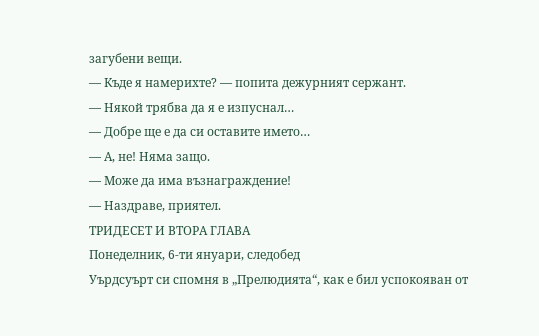загубени вещи.
— Къде я намерихте? — попита дежурният сержант.
— Някой трябва да я е изпуснал…
— Добре ще е да си оставите името…
— А, не! Няма защо.
— Може да има възнаграждение!
— Наздраве, приятел.
ТРИДЕСЕТ И ВТОРА ГЛАВА
Понеделник, 6-ти януари, следобед
Уърдсуърт си спомня в „Прелюдията“, как е бил успокояван от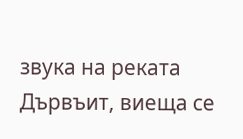звука на реката Дървъит, виеща се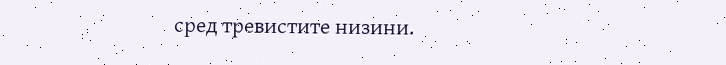сред тревистите низини.